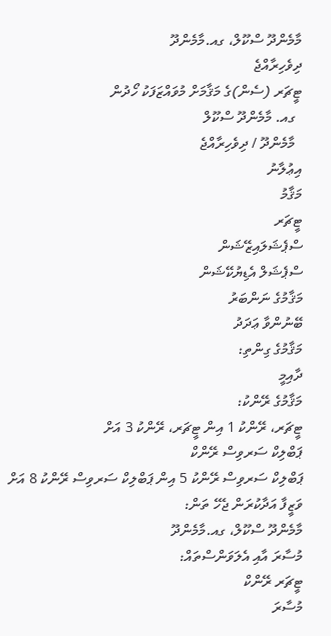މާމެންދޫ ސްކޫލް، ގއ.މާމެންދޫ
ދިވެހިރާއްޖެ
ޓީޗަރ (ސެން)ގެ މަޤާމަށް މުވައްޒަފަކު ހޯދުން
  ގއ. މާމެންދޫ ސްކޫލް
  މާމެންދޫ / ދިވެހިރާއްޖެ
އިޢުލާނު
މަޤާމު
ޓީޗަރ
ސްޕެޝަލައިޒޭޝަން
ސްޕެޝަލް އެޑިޔުކޭޝަން
މަޤާމުގެ ނަންބަރު
ބޭނުންވާ ޢަދަދު
މަޤާމުގެ ގިންތި:
ދާއިމީ
މަޤާމުގެ ރޭންކު:
ޓީޗަރ، ރޭންކު 1 އިން ޓީޗަރ، ރޭންކު 3 އަށް
ޕަބްލިކް ސަރވިސް ރޭންކް
ޕަބްލިކް ސަރވިސް ރޭންކު 5 އިން ޕަބްލިކް ސަރވިސް ރޭންކު 8 އަށް
ވަޒީފާ އަދާކުރަން ޖެހޭ ތަން:
މާމެންދޫ ސްކޫލް، ގއ.މާމެންދޫ
މުސާރަ އާއި އެލަވަންސްތައް:
ޓީޗަރ ރޭންކް
މުސާރަ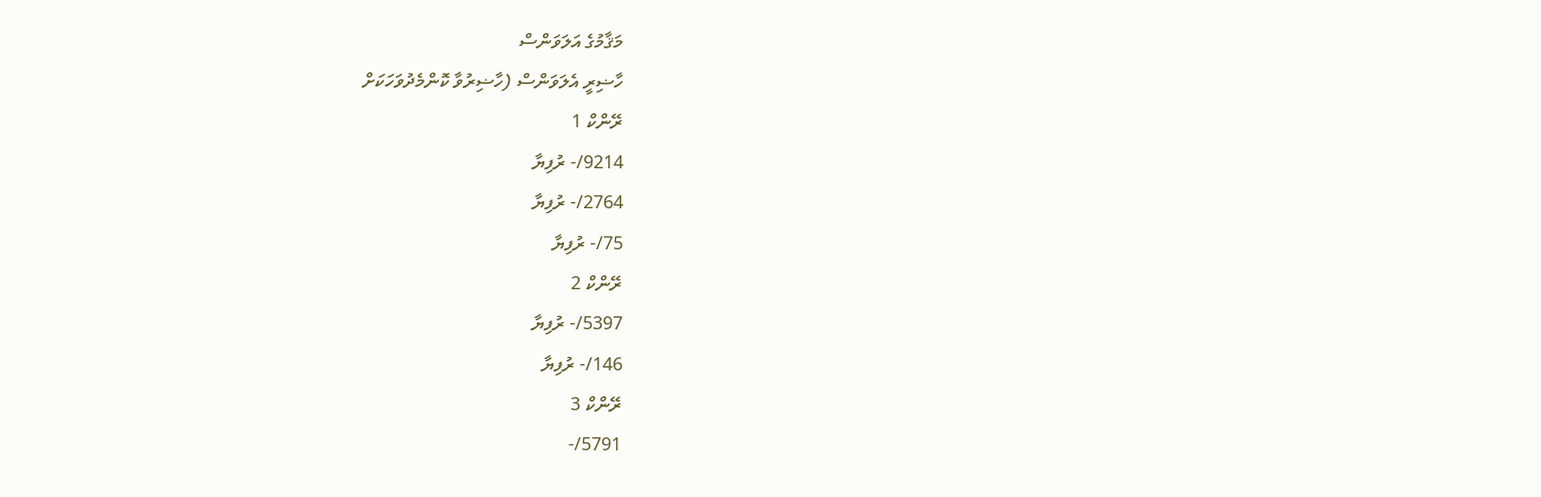މަޤާމުގެ އަލަވަންސް
ހާޟިރީ އެލަވަންސް (ހާޟިރުވާ ކޮންމެދުވަހަކަށް
ރޭންކް 1
9214/- ރުފިޔާ
2764/- ރުފިޔާ
75/- ރުފިޔާ
ރޭންކް 2
5397/- ރުފިޔާ
146/- ރުފިޔާ
ރޭންކް 3
5791/-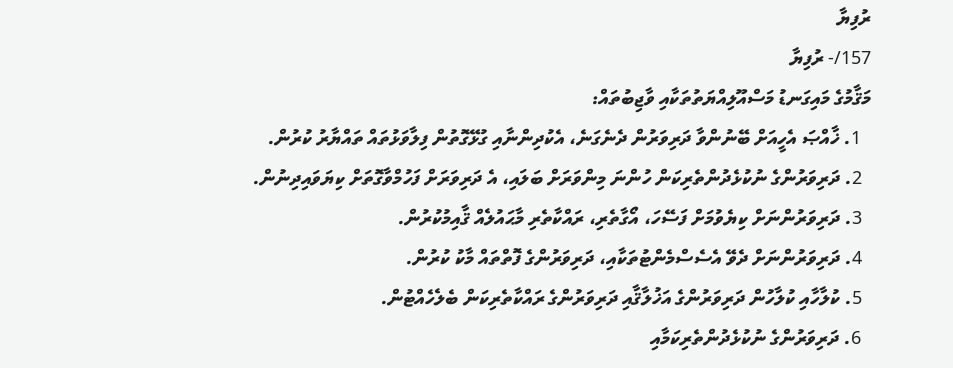ރުފިޔާ
157/- ރުފިޔާ
މަޤާމުގެ މައިގަނޑު މަސްއޫލިއްޔަތުތަކާއި ވާޖިބުތައް:
  1. ޚާއްޞަ އެހީއަށް ބޭނުންވާ ދަރިވަރުން ދެނެގަނެ، އެކުދިންނާއި ގުޅޭގޮތުން ފިލާވަޅުތައް ތައްޔާރު ކުރުން.
  2. ދަރިވަރުންގެ ނުކުޅެދުންތެރިކަން ހުންނަ މިންވަރަށް ބަލައި، އެ ދަރިވަރަށް ފަހުމްވާގޮތަށް ކިޔަވައިދިނުން.
  3. ދަރިވަރުންނަށް ކިޔެވުމަށް ފަސޭހަ، އޯގާތެރި، ރައްކާތެރި މާޙައުލެއް ޤާއިމުކުރުން.
  4. ދަރިވަރުންނަށް ދެވޭ އެސެސްމެންޓުތަކާއި، ދަރިވަރުންގެ ފޮތްތައް މާކު ކުރުން.
  5. ކުލާހާއި ކުލާހުން ދަރިވަރުންގެ އަޚުލާޤާއި ދަރިވަރުންގެ ރައްކާތެރިކަން ބެލެހެއްޓުން.
  6. ދަރިވަރުންގެ ނުކުޅެދުންތެރިކަމާއި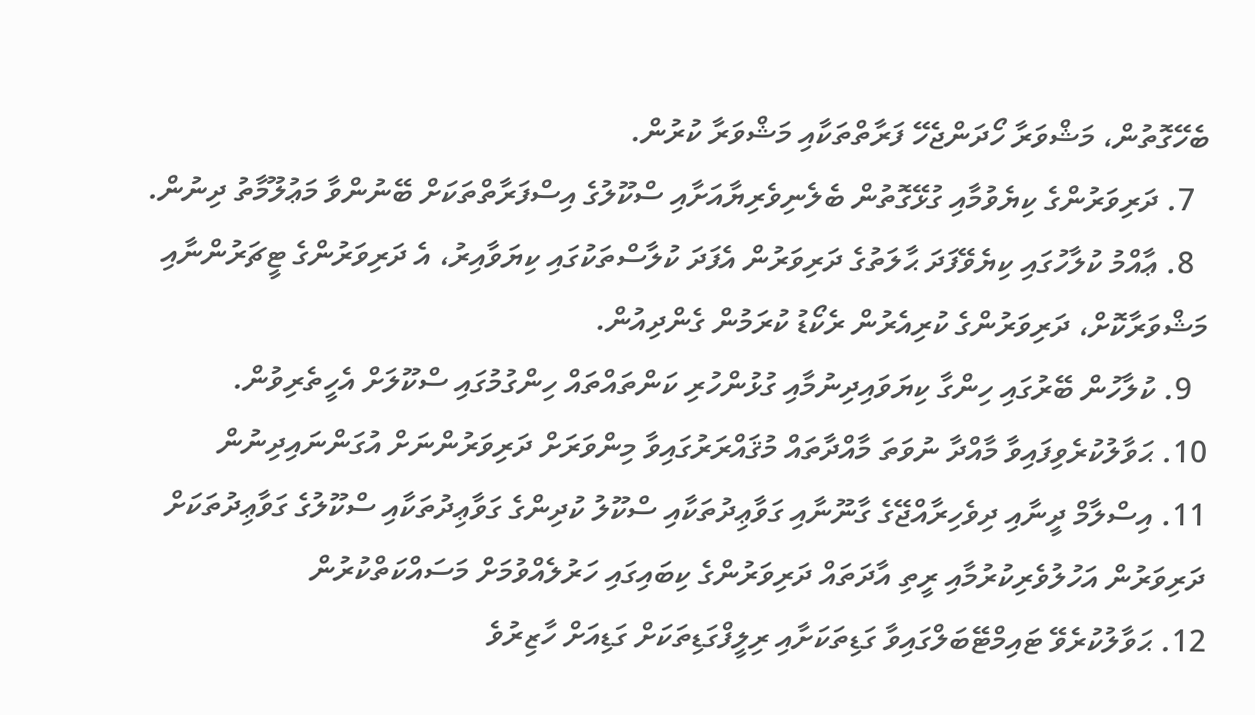ބެހޭގޮތުން، މަޝްވަރާ ހޯދަންޖެހޭ ފަރާތްތަކާއި މަޝްވަރާ ކުރުން.
  7. ދަރިވަރުންގެ ކިޔެވުމާއި ގުޅޭގޮތުން ބެލެނިވެރިޔާއަށާއި ސްކޫލުގެ އިސްފަރާތްތަކަށް ބޭނުންވާ މަޢުލޫމާތު ދިނުން.
  8. ޢާއްމު ކުލާހުގައި ކިޔެވޭފަދަ ޙާލަތުގެ ދަރިވަރުން އެފަދަ ކުލާސްތަކުގައި ކިޔަވާއިރު، އެ ދަރިވަރުންގެ ޓީޗަރުންނާއި މަޝްވަރާކޮށް، ދަރިވަރުންގެ ކުރިއެރުން ރެކޯޑު ކުރަމުން ގެންދިއުން.
  9. ކުލާހުން ބޭރުގައި ހިންގާ ކިޔަވައިދިނުމާއި ގުޅުންހުރި ކަންތައްތައް ހިންގުމުގައި ސްކޫލަށް އެހީތެރިވުން.
10. ޙަވާލުކުރެވިފައިވާ މާއްދާ ނުވަތަ މާއްދާތައް މުޤައްރަރުގައިވާ މިންވަރަށް ދަރިވަރުންނަށް އުގަންނައިދިނުން
11. އިސްލާމް ދީނާއި ދިވެހިރާއްޖޭގެ ގާނޫނާއި ގަވާޢިދުތަކާއި ސްކޫލު ކުދިންގެ ގަވާޢިދުތަކާއި ސްކޫލުގެ ގަވާޢިދުތަކަށް ދަރިވަރުން އަހުލުވެރިކުރުމާއި ރީތި އާދަތައް ދަރިވަރުންގެ ކިބައިގައި ހަރުލެއްވުމަށް މަސައްކަތްކުރުން
12. ޙަވާލުކުރެވޭ ޓައިމްޓޭބަލްގައިވާ ގަޑިތަކަށާއި ރިލީފްގަޑިތަކަށް ގަޑިއަށް ހާޒިރުވެ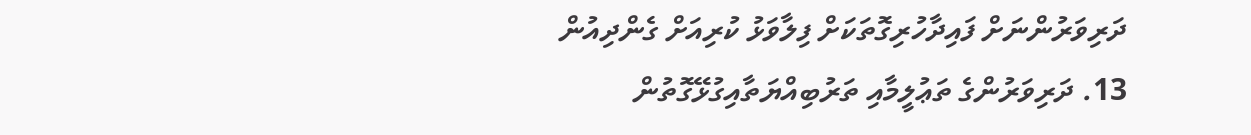ދަރިވަރުންނަށް ފައިދާހުރިގޮތަކަށް ފިލާވަޅު ކުރިއަށް ގެންދިއުން
13. ދަރިވަރުންގެ ތަޢުލީމާއި ތަރުބިއްޔަތާއިގުޅޭގޮތުން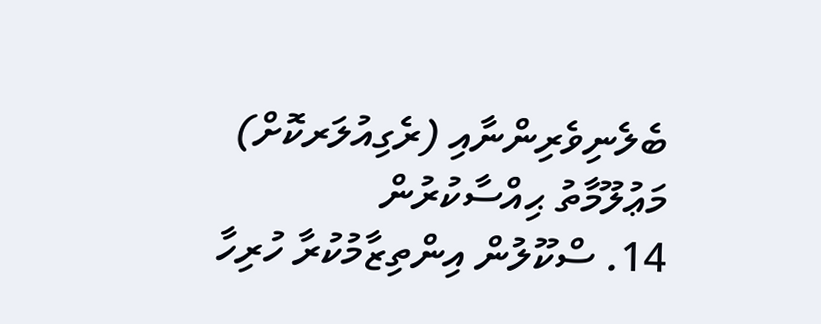ބެލެނިވެރިންނާއި (ރެގިއުލަރކޮށް) މަޢުލޫމާތު ޙިއްސާކުރުން
14. ސްކޫލުން އިންތިޒާމުކުރާ ހުރިހާ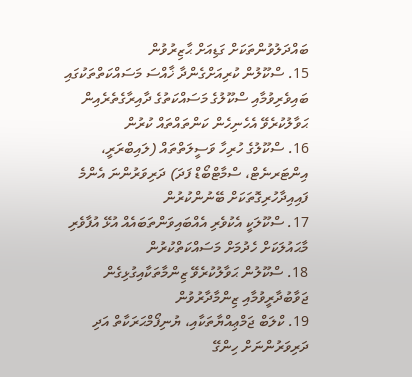ބައްދަލުވުންތަކަށް ގަޑިއަށް ޙާޒިރުވުން
15. ސްކޫލުން ކުރިއަށްގެންދާ ޚާއްސަ މަސައްކަތްތަކުގައި ބައިވެރިވުމާއި ސްކޫލުގެ މަސައްކަތުގެ ދާއިރާގެތެރެއިން ޙަވާލުކުރެވޭ އެހެނިހެން ކަންތައްތައް ކުރުން
16. ސްކޫލުގެ ހުރިހާ ވަސީލަތްތައް (ލައިބްރަރީ، އިންޓަރނެޓް، ސްމާޓްބޯޑް ފަދަ) ދަރިވަރުންނަ އެންމެ ފައިއިދާހުރިގޮތަކަށް ބޭނުންކުރުން
17. ސްކޫލަކީ އެކުވެރި އެއްބައިވަންތަބައެއް އުޅޭ އުފާވެރި މާޙައުލަކަށް ހެދުމަށް މަސައްކަތްކުރުން
18. ސްކޫލުން ޙަވާލުކުރެވޭ ޒިންމާތަކާއިގުޅިގެން ޖަވާބުދާރީވުމާއި ޒިންމާދާރުވުން
19. ކްލަބް ޖަމްޢިއްޔާތަކާއި، ޔުނިފޯމްޙަރަކާތް އަދި ދަރިވަރުންނަށް ހިންގޭ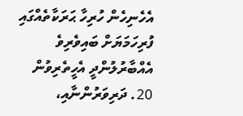އެހެނިހެން ހުރިހާ ޙަރަކާތެއްގައި ފުރިހަމަޔަށް ބައިވެރިވެ އެއްބާރުލުންދީ އެހީތެރިވުން
20. ދަރިވަރުންނާއި،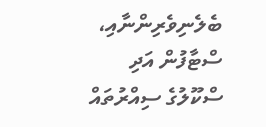ބެލެނިވެރިންނާއި، ސްޓާފުން އަދި ސްކޫލުގެ ސިއްރުތައް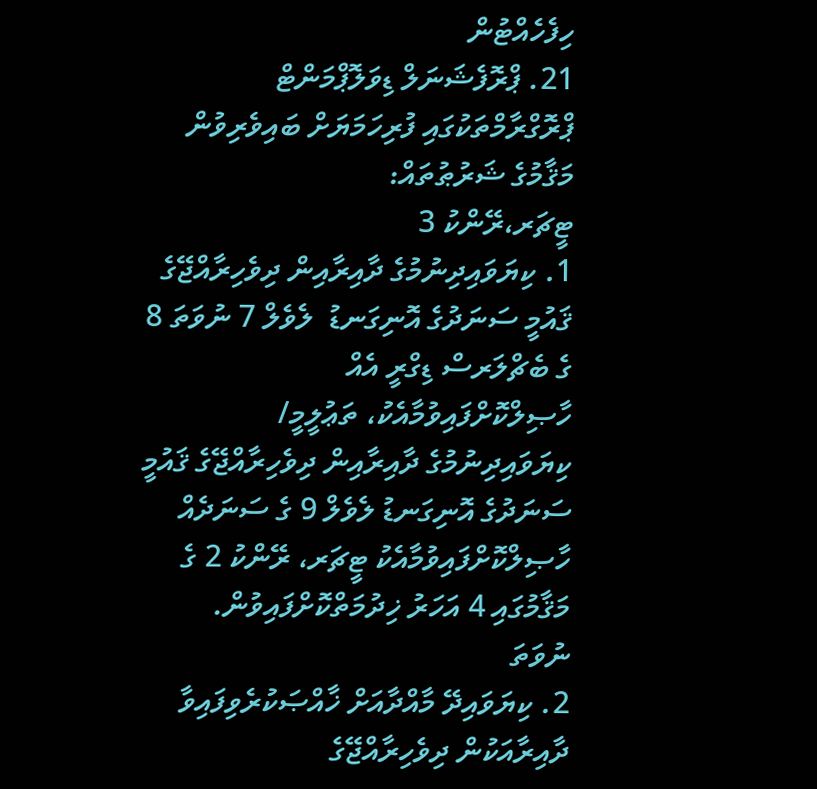ހިފެހެއްޓުން
21. ޕްރޮފެޝަނަލް ޑިވަލޮޕްމަންޓް ޕްރޮގްރާމްތަކުގައި ފުރިހަމަޔަށް ބައިވެރިވުން
މަޤާމުގެ ޝަރުޠުތައް:
ޓީޗަރ،ރޭންކު 3
1. ކިޔަވައިދިނުމުގެ ދާއިރާއިން ދިވެހިރާއްޖޭގެ ޤައުމީ ސަނަދުގެ އޮނިގަނޑު  ލެވެލް 7 ނުވަތަ 8 ގެ ބެޗްލަރސް ޑިގްރީ އެއް ހާޞިލްކޮށްފައިވުމާއެކު، ތަޢުލީމީ/ ކިޔަވައިދިނުމުގެ ދާއިރާއިން ދިވެހިރާއްޖޭގެ ޤައުމީ ސަނަދުގެ އޮނިގަނޑު ލެވެލް 9 ގެ ސަނަދެއް ހާޞިލްކޮށްފައިވުމާއެކު ޓީޗަރ، ރޭންކު 2 ގެ މަޤާމުގައި 4 އަހަރު ޚިދުމަތްކޮށްފައިވުން.
ނުވަތަ
2. ކިޔަވައިދޭ މާއްދާއަށް ޚާއްޞަކުރެވިފައިވާ ދާއިރާއަކުން ދިވެހިރާއްޖޭގެ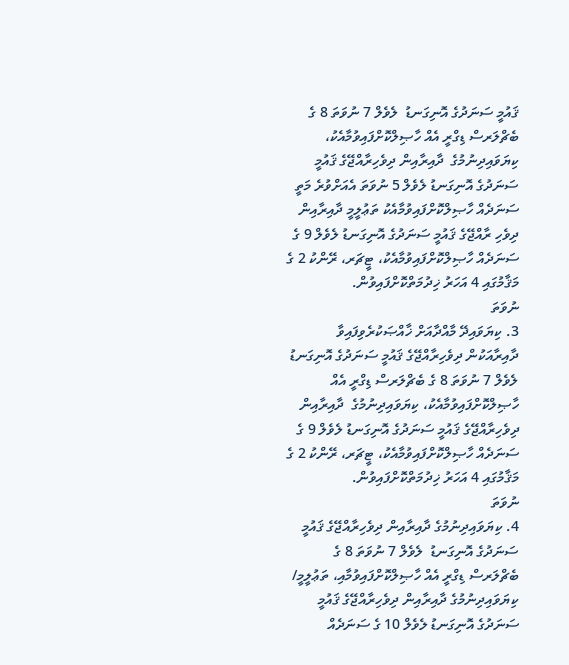ޤައުމީ ސަނަދުގެ އޮނިގަނޑު  ލެވެލް 7 ނުވަތަ 8 ގެ ބެޗްލަރސް ޑިގްރީ އެއް ހާޞިލްކޮށްފައިވުމާއެކު، ކިޔަވައިދިނުމުގެ  ދާއިރާއިން ދިވެހިރާއްޖޭގެ ޤައުމީ ސަނަދުގެ އޮނިގަނޑު ލެވެލް 5 ނުވަތަ އެއަށްވުރެ މަތީ ސަނަދެއް ހާޞިލްކޮށްފައިވުމާއެކު ތަޢުލީމީ ދާއިރާއިން ދިވެހި ރާއްޖޭގެ ޤައުމީ ސަނަދުގެ އޮނިގަނޑު ލެވެލް 9 ގެ ސަނަދެއް ހާޞިލްކޮށްފައިވުމާއެކު، ޓީޗަރ، ރޭންކު 2 ގެ މަޤާމުގައި 4 އަހަރު ޚިދުމަތްކޮށްފައިވުން.
ނުވަތަ
3. ކިޔަވައިދޭ މާއްދާއަށް ޚާއްޞަކުރެވިފައިވާ ދާއިރާއަކުން ދިވެހިރާއްޖޭގެ ޤައުމީ ސަނަދުގެ އޮނިގަނޑު  ލެވެލް 7 ނުވަތަ 8 ގެ ބެޗްލަރސް ޑިގްރީ އެއް ހާޞިލްކޮށްފައިވުމާއެކު، ކިޔަވައިދިނުމުގެ  ދާއިރާއިން ދިވެހިރާއްޖޭގެ ޤައުމީ ސަނަދުގެ އޮނިގަނޑު ލެވެލް 9 ގެ ސަނަދެއް ހާޞިލްކޮށްފައިވުމާއެކު، ޓީޗަރ، ރޭންކު 2 ގެ މަޤާމުގައި 4 އަހަރު ޚިދުމަތްކޮށްފައިވުން.
ނުވަތަ
4. ކިޔަވައިދިނުމުގެ ދާއިރާއިން ދިވެހިރާއްޖޭގެ ޤައުމީ ސަނަދުގެ އޮނިގަނޑު  ލެވެލް 7 ނުވަތަ 8 ގެ ބެޗްލަރސް ޑިގްރީ އެއް ހާޞިލްކޮށްފައިވުމާއި، ތަޢުލީމީ/ ކިޔަވައިދިނުމުގެ ދާއިރާއިން ދިވެހިރާއްޖޭގެ ޤައުމީ ސަނަދުގެ އޮނިގަނޑު ލެވެލް 10 ގެ ސަނަދެއް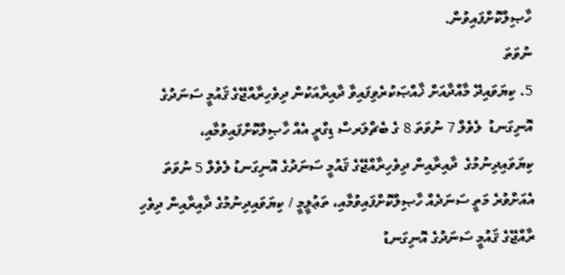ހާޞިލްކޮށްފައިވުން.
ނުވަތަ
5. ކިޔަވައިދޭ މާއްދާއަށް ޚާއްޞަކުރެވިފައިވާ ދާއިރާއަކުން ދިވެހިރާއްޖޭގެ ޤައުމީ ސަނަދުގެ އޮނިގަނޑު  ލެވެލް 7 ނުވަތަ 8 ގެ ބެޗްލަރސް ޑިގްރީ އެއް ހާޞިލްކޮށްފައިވުމާއި، ކިޔަވައިދިނުމުގެ  ދާއިރާއިން ދިވެހިރާއްޖޭގެ ޤައުމީ ސަނަދުގެ އޮނިގަނޑު ލެވެލް 5 ނުވަތަ އެއަށްވުރެ މަތީ ސަނަދެއް ހާޞިލްކޮށްފައިވުމާއި، ތަޢުލީމީ / ކިޔަވައިދިނުމުގެ ދާއިރާއިން ދިވެހި ރާއްޖޭގެ ޤައުމީ ސަނަދުގެ އޮނިގަނޑު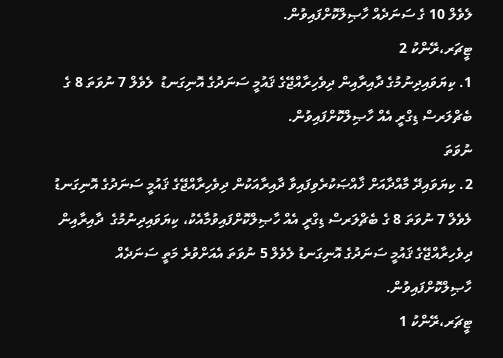ލެވެލް 10 ގެ ސަނަދެއް ހާޞިލްކޮށްފައިވުން.
ޓީޗަރ،ރޭންކު 2
1. ކިޔަވައިދިނުމުގެ ދާއިރާއިން ދިވެހިރާއްޖޭގެ ޤައުމީ ސަނަދުގެ އޮނިގަނޑު  ލެވެލް 7 ނުވަތަ 8 ގެ ބެޗްލަރސް ޑިގްރީ އެއް ހާޞިލްކޮށްފައިވުން.
ނުވަތަ
2. ކިޔަވައިދޭ މާއްދާއަށް ޚާއްޞަކުރެވިފައިވާ ދާއިރާއަކުން ދިވެހިރާއްޖޭގެ ޤައުމީ ސަނަދުގެ އޮނިގަނޑު  ލެވެލް 7 ނުވަތަ 8 ގެ ބެޗްލަރސް ޑިގްރީ އެއް ހާޞިލްކޮށްފައިވުމާއެކު، ކިޔަވައިދިނުމުގެ  ދާއިރާއިން ދިވެހިރާއްޖޭގެ ޤައުމީ ސަނަދުގެ އޮނިގަނޑު ލެވެލް 5 ނުވަތަ އެއަށްވުރެ މަތީ ސަނަދެއް ހާޞިލްކޮށްފައިވުން.
ޓީޗަރ،ރޭންކު 1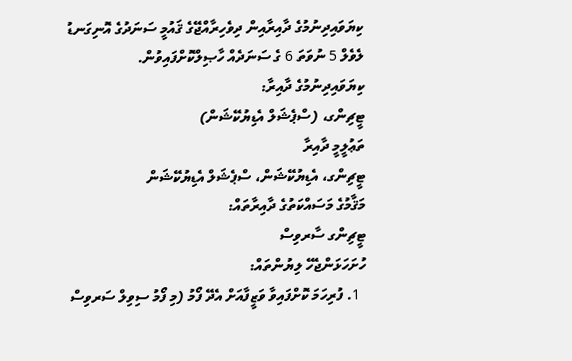ކިޔަވައިދިނުމުގެ ދާއިރާއިން ދިވެހިރާއްޖޭގެ ޤައުމީ ސަނަދުގެ އޮނިގަނޑު  ލެވެލް 5 ނުވަތަ 6 ގެ ސަނަދެއް ހާޞިލްކޮށްފައިވުން.
ކިޔަވައިދިނުމުގެ ދާއިރާ:
ޓީޗިންގ، (ސްޕެޝަލް އެޑިޔުކޭޝަން)
ތަޢުލީމީ ދާއިރާ
ޓީޗިންގ، އެޑިޔުކޭޝަން، ސްޕެޝަލް އެޑިޔުކޭޝަން
މަޤާމުގެ މަސައްކަތުގެ ދާއިރާތައް:
ޓީޗިންގ ސާރވިސް
ހުށަހަޅަންޖެހޭ ލިޔުންތައް:
  1. ފުރިހަމަ ކޮށްފައިވާ ވަޒީފާއަށް އެދޭ ފޯމު (މި ފޯމު ސިވިލް ސަރވިސް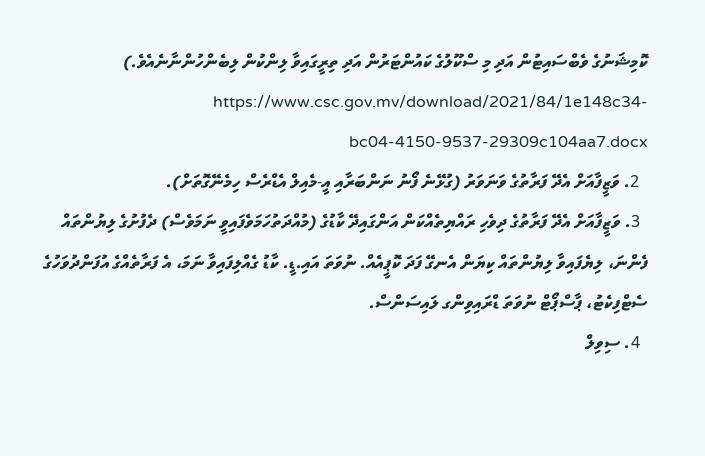ކޮމިޝަނުގެ ވެބްސައިޓުން އަދި މި ސްކޫލުގެ ކައުންޓަރުން އަދި ތިރީގައިވާ ލިންކުން ލިބެންހުންނާނެއެވެ.)  https://www.csc.gov.mv/download/2021/84/1e148c34-bc04-4150-9537-29309c104aa7.docx
  2. ވަޒީފާއަށް އެދޭ ފަރާތުގެ ވަނަވަރު (ގުޅޭނެ ފޯނު ނަންބަރާއި އީ-މެއިލް އެޑްރެސް ހިމެނޭގޮތަށް).
  3. ވަޒީފާއަށް އެދޭ ފަރާތުގެ ދިވެހި ރައްޔިތެއްކަން އަންގައިދޭ ކާޑުގެ (މުއްދަތުހަމަވެފައިވީ ނަމަވެސް) ދެފުށުގެ ލިޔުންތައް ފެންނަ، ލިޔެފައިވާ ލިޔުންތައް ކިޔަން އެނގޭ ފަދަ ކޮޕީއެއް. ނުވަތަ އައި.ޑީ. ކާޑު ގެއްލިފައިވާ ނަމަ، އެ ފަރާތެއްގެ އުފަންދުވަހުގެ ސެޓްފިކެޓު، ޕާސްޕޯޓް ނުވަތަ ޑްރައިވިންގ ލައިސަންސް.
  4. ސިވިލް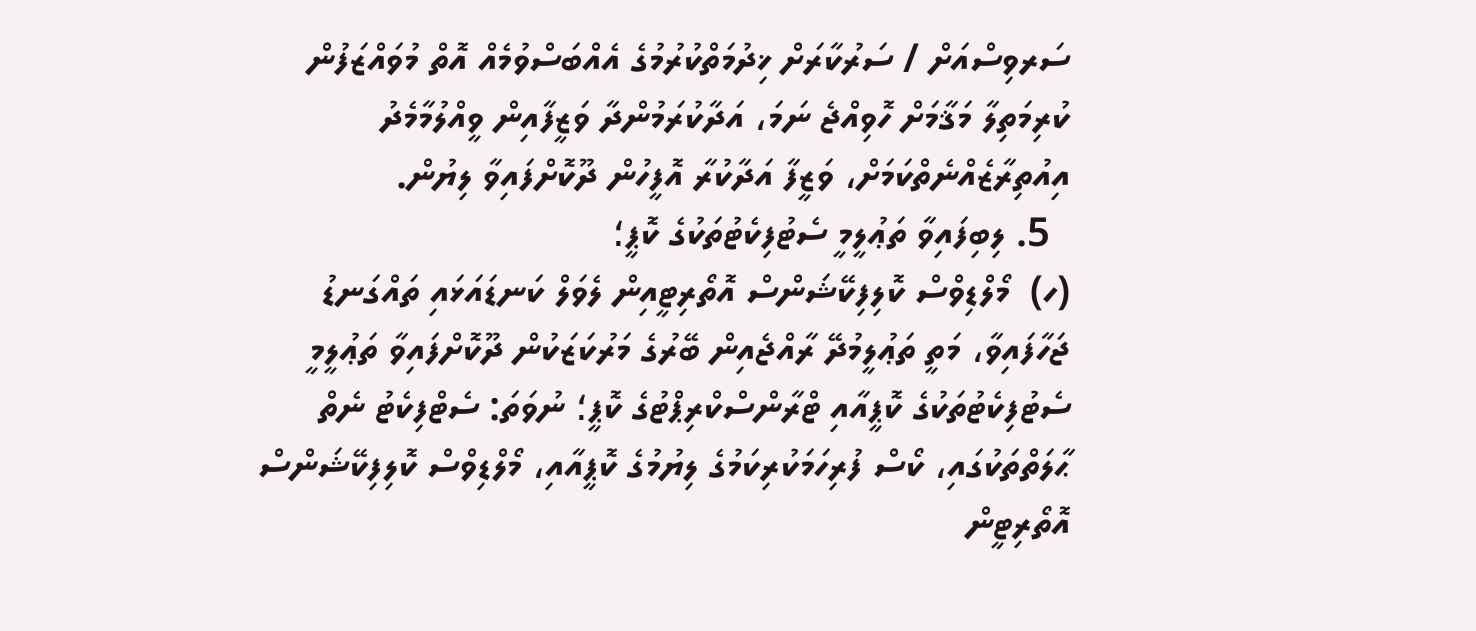ސަރވިސްއަށް / ސަރުކާރަށް ޚިދުމަތްކުރުމުގެ އެއްބަސްވުމެއް އޮތް މުވައްޒަފުން ކުރިމަތިލާ މަޤާމަށް ހޮވިއްޖެ ނަމަ، އަދާކުރަމުންދާ ވަޒީފާއިން ވީއްލުމާމެދު އިއުތިރާޒެއްނެތްކަމަށް، ވަޒީފާ އަދާކުރާ އޮފީހުން ދޫކޮށްފައިވާ ލިޔުން.
  5. ލިބިފައިވާ ތަޢުލީމީ ސެޓުފިކެޓުތަކުގެ ކޮޕީ؛
(ހ)  މޯލްޑިވްސް ކޮލިފިކޭޝަންސް އޮތޯރިޓީއިން ލެވަލް ކަނޑައަޅައި ތައްގަނޑު ޖަހާފައިވާ، މަތީ ތަޢުލީމުދޭ ރާއްޖެއިން ބޭރުގެ މަރުކަޒަކުން ދޫކޮށްފައިވާ ތަޢުލީމީ ސެޓުފިކެޓުތަކުގެ ކޮޕީއާއި ޓްރާންސްކްރިޕްޓުގެ ކޮޕީ؛ ނުވަތަ: ސެޓްފިކެޓު ނެތް ޙާލަތްތަކުގައި، ކޯސް ފުރިހަމަކުރިކަމުގެ ލިޔުމުގެ ކޮޕީއާއި، މޯލްޑިވްސް ކޮލިފިކޭޝަންސް އޮތޯރިޓީން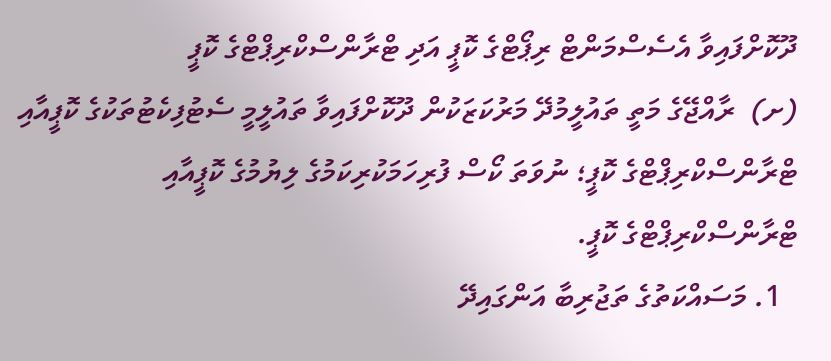ދޫކޮށްފައިވާ އެސެސްމަންޓް ރިޕޯޓްގެ ކޮޕީ އަދި ޓްރާންސްކްރިޕްޓްގެ ކޮޕީ
(ށ)  ރާއްޖޭގެ މަތީ ތައުލީމުދޭ މަރުކަޒަކުން ދޫކޮށްފައިވާ ތައުލީމީ ސެޓުފިކެޓުތަކުގެ ކޮޕީއާއި ޓްރާންސްކްރިޕްޓްގެ ކޮޕީ؛ ނުވަތަ ކޯސް ފުރިހަމަކުރިކަމުގެ ލިޔުމުގެ ކޮޕީއާއި ޓްރާންސްކްރިޕްޓްގެ ކޮޕީ.
  1. މަސައްކަތުގެ ތަޖުރިބާ އަންގައިދޭ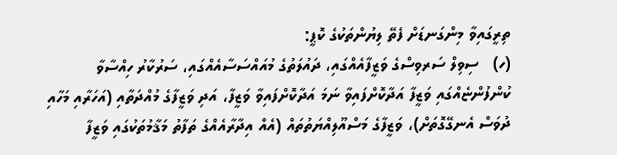ތިރީގައިވާ މިންގަނޑަށް ފެތޭ ލިޔުންތަކުގެ ކޮޕީ:
(ހ)   ސިވިލް ސަރވިސްގެ ވަޒީފާއެއްގައި، ދައުލަތުގެ މުއައްސަސާއެއްގައި، ސަރުކާރު ހިއްސާވާ ކުންފުންޏެއްގައި ވަޒީފާ އަދާކޮށްފައިވާ ނަމަ އަދާކޮށްފައިވާ ވަޒީފާ، އަދި ވަޒީފާގެ މުއްދަތާއި (އަހަރާއި މަހާއި ދުވަސް އެނގޭގޮތަށް)، ވަޒީފާގެ މަސްއޫލިއްޔަތުތައް (އެއް އިދާރާއެއްގެ ތަފާތު މަޤާމުތަކުގައި ވަޒީފާ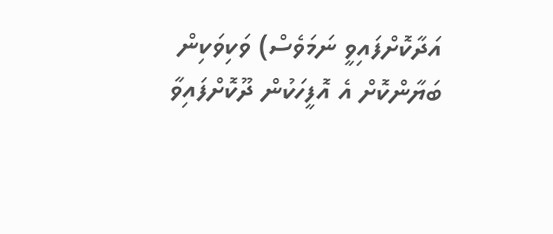އަދާކޮށްފައިވީ ނަމަވެސް) ވަކިވަކިން ބަޔާންކޮށް އެ އޮފީހަކުން ދޫކޮށްފައިވާ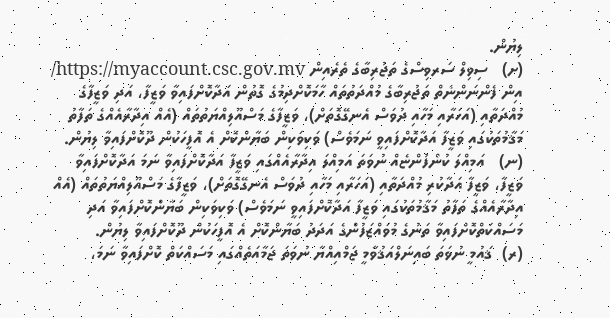ލިޔުން.
(ށ)   ސިވިލް ސަރވިސްގެ ތަޖުރިބާގެ ތެރެއިން https://myaccount.csc.gov.mv/ އިން ފެންނަންނެތް ތަޖުރިބާގެ މުއްދަތުތައް ހާމަކޮށްދިމުގެ ގޮތުން އަދާކޮށްފައިވާ ވަޒީފާ، އަދި ވަޒީފާގެ މުއްދަތާއި (އަހަރާއި މަހާއި ދުވަސް އެނގޭގޮތަށް)، ވަޒީފާގެ މަސްއޫލިއްޔަތުތައް (އެއް އިދާރާއެއްގެ ތަފާތު މަޤާމުތަކުގައި ވަޒީފާ އަދާކޮށްފައިވީ ނަމަވެސް) ވަކިވަކިން ބަޔާންކޮށް އެ އޮފީހަކުން ދޫކޮށްފައިވާ ލިޔުން.
(ނ)   އަމިއްލަ ކުންފުންޏެއް ނުވަތަ އަމިއްލަ އިދާރާއެއްގައި ވަޒީފާ އަދާކޮށްފައިވާ ނަމަ އަދާކޮށްފައިވާ ވަޒީފާ، ވަޒީފާ އަދާކުރި މުއްދަތާއި (އަހަރާއި މަހާއި ދުވަސް އެނގޭގޮތަށް)، ވަޒީފާގެ މަސްއޫލިއްޔަތުތައް (އެއް އިދާރާއެއްގެ ތަފާތު މަޤާމުތަކުގައި ވަޒީފާ އަދާކޮށްފައިވީ ނަމަވެސް) ވަކިވަކިން ބަޔާންކޮށްފައިވާ އަދި މަސައްކަތްކޮށްފައިވާ ތަނުގެ މުވައްޒަފުންގެ އަދަދު ބަޔާންކޮށް އެ އޮފީހަކުން ދޫކޮށްފައިވާ ލިޔުން.
(ރ)  ޤައުމީ ނުވަތަ ބައިނަލްއަޤުވާމީ ޖަމްއިއްޔާ ނުވަތަ ޖަމާއަތެއްގައި މަސައްކަތް ކޮށްފައިވާ ނަމަ،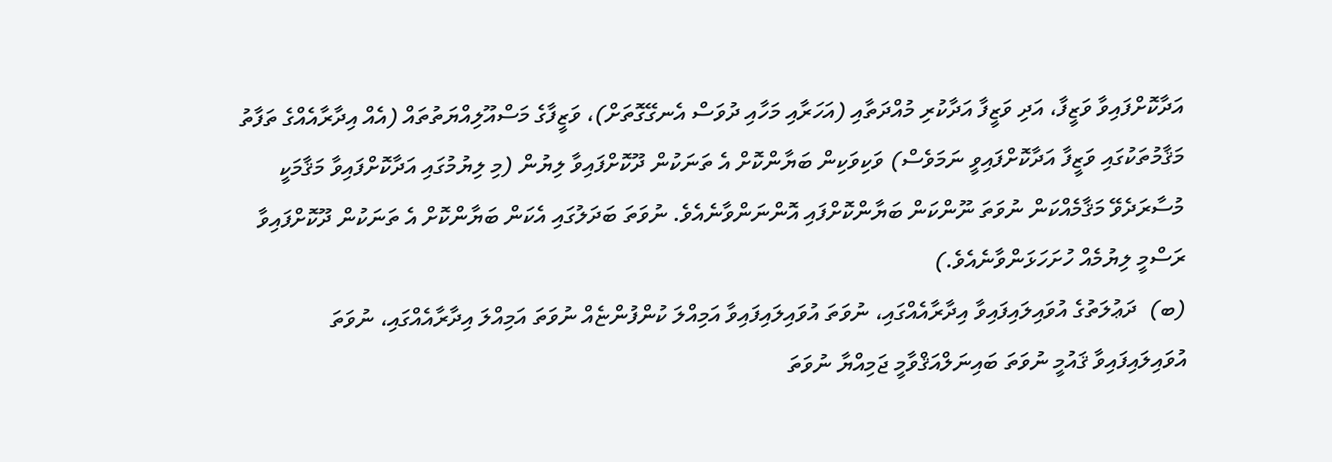އަދާކޮށްފައިވާ ވަޒީފާ، އަދި ވަޒީފާ އަދާކުރި މުއްދަތާއި (އަހަރާއި މަހާއި ދުވަސް އެނގޭގޮތަށް)، ވަޒީފާގެ މަސްއޫލިއްޔަތުތައް (އެއް އިދާރާއެއްގެ ތަފާތު މަޤާމުތަކުގައި ވަޒީފާ އަދާކޮށްފައިވީ ނަމަވެސް) ވަކިވަކިން ބަޔާންކޮށް އެ ތަނަކުން ދޫކޮށްފައިވާ ލިޔުން (މި ލިޔުމުގައި އަދާކޮށްފައިވާ މަޤާމަކީ މުސާރަދެވޭ މަޤާމެއްކަން ނުވަތަ ނޫންކަން ބަޔާންކޮށްފައި އޮންނަންވާނެއެވެ. ނުވަތަ ބަދަލުގައި އެކަން ބަޔާންކޮށް އެ ތަނަކުން ދޫކޮށްފައިވާ ރަސްމީ ލިޔުމެއް ހުށަހަޅަންވާނެއެވެ.)
(ބ)  ދަޢުލަތުގެ އުވައިލައިފައިވާ އިދާރާއެއްގައި، ނުވަތަ އުވައިލައިފައިވާ އަމިއްލަ ކުންފުންޏެއް ނުވަތަ އަމިއްލަ އިދާރާއެއްގައި، ނުވަތަ އުވައިލައިފައިވާ ޤައުމީ ނުވަތަ ބައިނަލްއަޤްވާމީ ޖަމިއްޔާ ނުވަތަ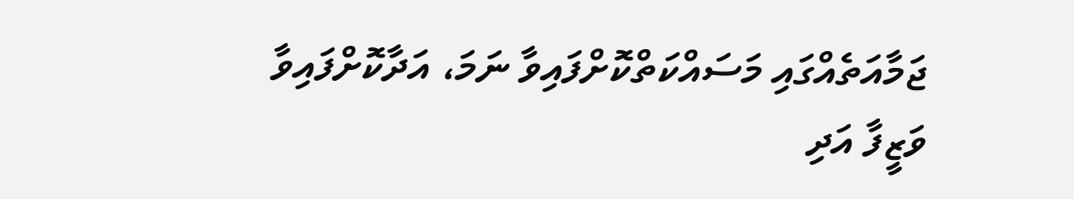ޖަމާއަތެއްގައި މަސައްކަތްކޮށްފައިވާ ނަމަ، އަދާކޮށްފައިވާ ވަޒީފާ އަދި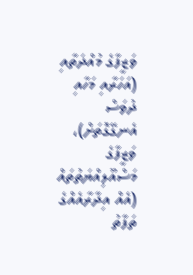ވަޒީފާގެ މުއްދަތާއި (އަހަރާއި މަހާއި ދުވަސް އެނގޭގޮތަށް)، ވަޒީފާގެ މަސްއޫލިއްޔަތުތައް (އެއް އިދާރާއެއްގެ ތަފާތު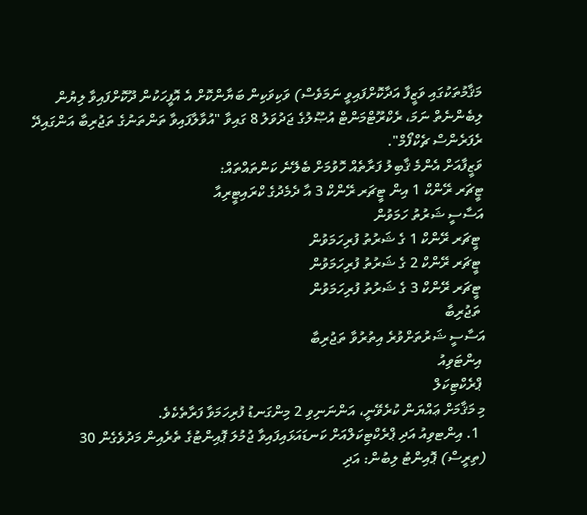މަޤާމުތަކުގައި ވަޒީފާ އަދާކޮށްފައިވީ ނަމަވެސް) ވަކިވަކިން ބަޔާންކޮށް އެ އޮފީހަކުން ދޫކޮށްފައިވާ ލިޔުން ލިބެންނެތް ނަމަ، ރެކްރޫޓްމަންޓް އުޞޫލުގެ ޖަދުވަލު 8 ގައިވާ "އުވާލާފައިވާ ތަންތަނުގެ ތަޖުރިބާ އަންގައިދޭ ރެފަރެންސް ޗެކްފޯމް".
ވަޒީފާއަށް އެންމެ ޤާބިލު ފަރާތެއް ހޮވުމަށް ބެލޭނެ ކަންތައްތައް:
ޓީޗަރ ރޭންކް 1 އިން ޓީޗަރ ރޭންކް 3 އާ ދެމެދުގެ ކްރައިޓީރިއާ
އަސާސީ ޝަރުތު ހަމަވުން
 ޓީޗަރ ރޭންކް 1 ގެ ޝަރުތު ފުރިހަމަވުން
 ޓީޗަރ ރޭންކް 2 ގެ ޝަރުތު ފުރިހަމަވުން
 ޓީޗަރ ރޭންކް 3 ގެ ޝަރުތު ފުރިހަމަވުން
 ތަޖުރިބާ
އަސާސީ ޝަރުތަށްވުރެ އިތުރުވާ ތަޖުރިބާ
 އިންޓަވިއު
 ޕްރެކްޓިކަލް
މި މަޤާމަށް ޢައްޔަން ކުރެވޭނީ، އަންނަނިވި 2 މިންގަނޑު ފުރިހަމަވާ ފަރާތެކެވެ.
  1. އިންޓވިއު އަދި ޕްރެކްޓިކަލްއަށް ކަނޑައަޅައިފައިވާ ޖުމުލަ ޕޮއިންޓުގެ ތެރެއިން މަދުވެގެން 30 (ތިރީސް) ޕޮއިންޓު ލިބުން: އަދި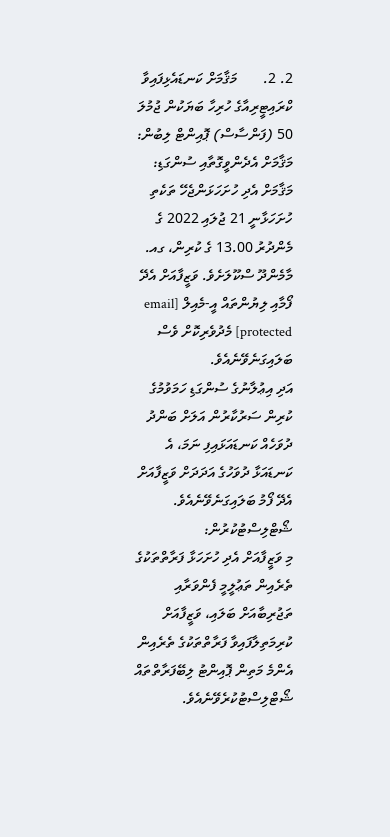2. 2.       މަޤާމަށް ކަނޑައެޅިފައިވާ ކްރައިޓީރިއާގެ ހުރިހާ ބަޔަކުން ޖުމުލަ 50 (ފަންސާސް) ޕޮއިންޓް ލިބުން:
މަޤާމަށް އެދެންވީގޮތާއި ސުންގަޑި:
މަޤާމަށް އެދި ހުށަހަޅަންޖެހޭ ތަކެތި ހުށަހަޅާނީ 21 ޖުލައި 2022 ގެ މެންދުރު 13.00 ގެ ކުރިން، ގއ. މާމެންދޫ ސްކޫލަށެވެ. ވަޒީފާއަށް އެދޭ ފޯމާއި ލިޔުންތައް އީ-މެއިލް [email protected] މެދުވެރިކޮށް ވެސް ބަލައިގަނެވޭނެއެވެ.
އަދި އިޢުލާނުގެ ސުންގަޑި ހަމަވުމުގެ ކުރިން ސަރުކާރުން އަލަށް ބަންދު ދުވަހެއް ކަނޑައަޅައިފި ނަމަ، އެ ކަނޑައަޅާ ދުވަހުގެ އަދަދަށް ވަޒީފާއަށް އެދޭ ފޯމު ބަލައިގަނެވޭނެއެވެ.
ޝޯޓްލިސްޓުކުރުން:
މި ވަޒީފާއަށް އެދި ހުށަހަޅާ ފަރާތްތަކުގެ ތެރެއިން ތަޢުލީމީ ފެންވަރާއި ތަޖުރިބާއަށް ބަލައި، ވަޒީފާއަށް ކުރިމަތިލާފައިވާ ފަރާތްތަކުގެ ތެރެއިން އެންމެ މަތިން ޕޮއިންޓު ލިބޭފަރާތްތައް ޝޯޓްލިސްޓުކުރެވޭނެއެވެ.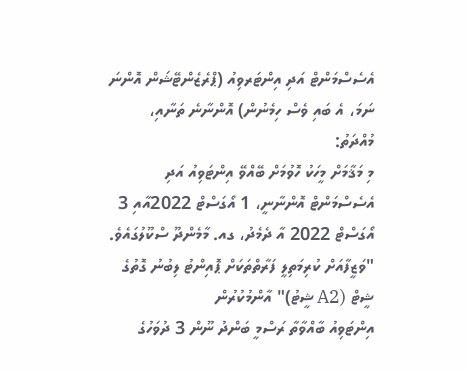އެސެސްމަންޓް އަދި އިންޓަރވިއު (ޕްރެޒެންޓޭޝަން އޮންނަ ނަމަ، އެ ބައި ވެސް ހިމެނުން) އޮންނާނެ ތަނާއި، މުއްދަތު:
މި މަޤާމަށް މީހަކު ހޮވުމަށް ބޭއްވޭ އިންޓަވިއު އަދި އެސެސްމަންޓް އޮންނާނީ، 1 އޯގަސްޓް 2022އާއި 3 އޯގަސްޓް 2022 އާ ދެމެދު، ގއ. މާމެންދޫ ސްކޫލުގައެވެ.
"ވަޒީފާއަށް ކުރިމަތިލީ ފަރާތްތަކަށް ޕޮއިންޓު ލިބުނު ގޮތުގެ ޝީޓް (A2 ޝީޓު)" އާންމުކުރުން
އިންޓަވިއު ބާއްވާތާ ރަސްމީ ބަންދު ނޫން 3 ދުވަހުގެ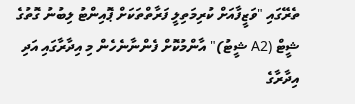ތެރޭގައި "ވަޒީފާއަށް ކުރިމަތިލީ ފަރާތްތަކަށް ޕޮއިންޓު ލިބުނު ގޮތުގެ ޝީޓް (A2 ޝީޓު)" އާންމުކޮށް ފެންނާނެހެން މި އިދާރާގައި އަދި އިދާރާގެ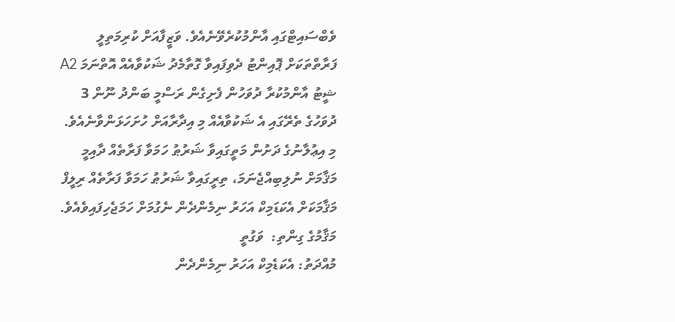ވެބްސައިޓްގައި އާންމުކުރެވޭނެއެވެ. ވަޒީފާއަށް ކުރިމަތިލީ ފަރާތްތަކަށް ޕޮއިންޓު ދެވިފައިވާ ގޮތާމެދު ޝަކުވާއެއް އޮތްނަމަ A2 ޝީޓު އާންމުކުރާ ދުވަހުން ފެށިގެން ރަސްމީ ބަންދު ނޫން 3 ދުވަހުގެ ތެރޭގައި އެ ޝަކުވާއެއް މި އިދާރާއަށް ހުށަހަޅަންވާނެއެވެ.
މި އިޢުލާނުގެ ދަށުން މަތީގައިވާ ޝަރުޠު ހަމަވާ ފަރާތެއް ދާއިމީ މަޤާމަށް ނުލިބިއްޖެނަމަ، ތިރީގައިވާ ޝަރުޠު ހަމަވާ ފަރާތެއް ރިލީފް މަޤާމަކަށް އެކަޑަމިކް އަހަރު ނިމެންދެން ނެގުމަށް ހަމަޖެހިފައިވެއެވެ.
މަޤާމުގެ ގިންތި:  ވަގުތީ
މުއްދަތު: އެކަޑެމިކް އަހަރު ނިމެންދެން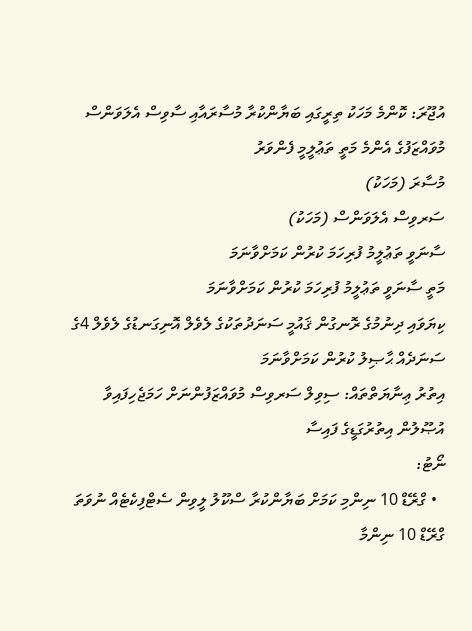އުޖޫރަ: ކޮންމެ މަހަކު ތިރީގައި ބަޔާންކުރާ މުސާރައާއި ސާވިސް އެލަވަންސް
މުވައްޒަފުގެ އެންމެ މަތީ ތަޢުލީމީ ފެންވަރު
މުސާރަ (މަހަކު)
ސަރވިސް އެލަވަންސް (މަހަކު)
ސާނަވީ ތަޢުލީމު ފުރިހަމަ ކުރުން ކަމަށްވާނަމަ
މަތީ ސާނަވީ ތަޢުލީމު ފުރިހަމަ ކުރުން ކަމަށްވާނަމަ
ކިޔަވައި ދިނުމުގެ ރޮނގުން ޤައުމީ ސަނަދުތަކުގެ ލެވެލް އޮނިގަނޑުގެ ލެވެލް 4ގެ ސަނަދެއް ޙާޞިލު ކުރުން ކަމަށްވާނަމަ
އިތުރު ޢިނާޔަތްތައް: ސިވިލް ސަރވިސް މުވައްޒަފުންނަށް ހަމަޖެހިފައިވާ އުޞޫލުން އިތުރުގަޑީގެ ފައިސާ
ނޯޓު:
  • ގްރޭޑް 10 ނިންމި ކަމަށް ބަޔާންކުރާ ސްކޫލު ލީވިން ސެޓްފިކެޓެއް ނުވަތަ ގްރޭޑް 10 ނިންމާ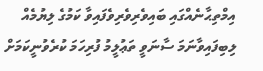އިމްތިޙާނެއްގައި ބައިވެރިވެރިވެފައިވާ ކަމުގެ ލިޔުމެއް ލިބިފައިވާނަމަ ސާނަވީ ތަޢުލީމު ފުރިހަމަ ކުރެވުނީކަމަށް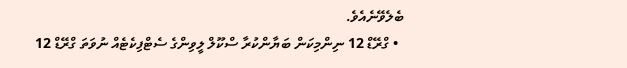ބެލެވޭނެއެވެ.
  • ގްރޭޑް 12 ނިންމިކަން ބަޔާންކުރާ ސްކޫލް ލީވިންގެ ސެޓްފިކެޓެއް ނުވަތަ ގްރޭޑް 12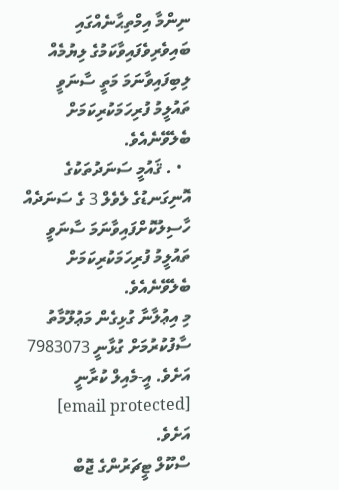ނިންމާ އިމްތިޙާނެއްގައި ބައިވެރިވެފައިވާކަމުގެ ލިޔުމެއް ލިބިފައިވާނަމަ މަތީ ސާނަވީ ތައުލީމު ފުރިހަމަކުރިކަމަށް ބެލެވޭނެއެވެ.
  • . ޤައުމީ ސަނަދުތަކުގެ އޮނިގަނޑުގެ ލެވެލް 3 ގެ ސަނަދެއް ހާސިލުކޮށްފައިވާނަމަ ސާނަވީ ތައުލީމު ފުރިހަމަކުރިކަމަށް ބެލެވޭނެއެވެ.
މި އިޢުލާނާ ގުޅިގެން މަޢުލޫމާތު ސާފުކުރުމަށް ގުޅާނީ 7983073 އަށެވެ. އީ-މެއިލް ކުރާނީ [email protected] އަށެވެ.
ސްކޫލް ޓީޗަރުންގެ ޖޮބް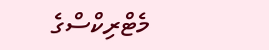މެޓްރިކްސްގެ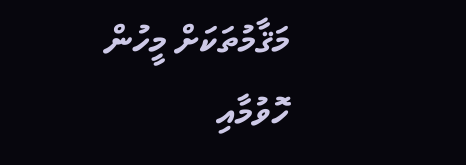މަޤާމުތަކަށް މީހުން ހޮވުމާއި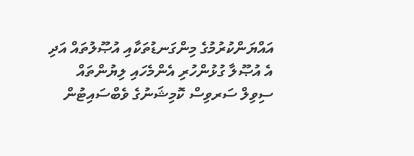އައްޔަންކުރުމުގެ މިންގަނޑުތަކާއި އުޞޫލުތައް އަދި އެ އުޞޫލާ ގުޅުންހުރި އެންމެހައި ލިޔުންތައް ސިވިލް ސަރވިސް ކޮމިޝަނުގެ ވެބްސައިޓުން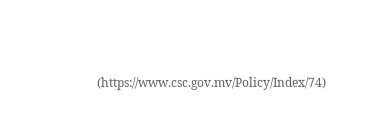(https://www.csc.gov.mv/Policy/Index/74)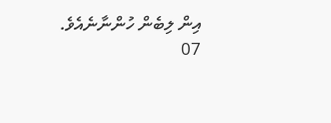އިން ލިބެން ހުންނާނެއެވެ.
07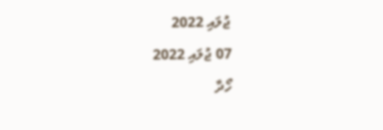ޖުލައި 2022
07 ޖުލައި 2022
ހޯދާ